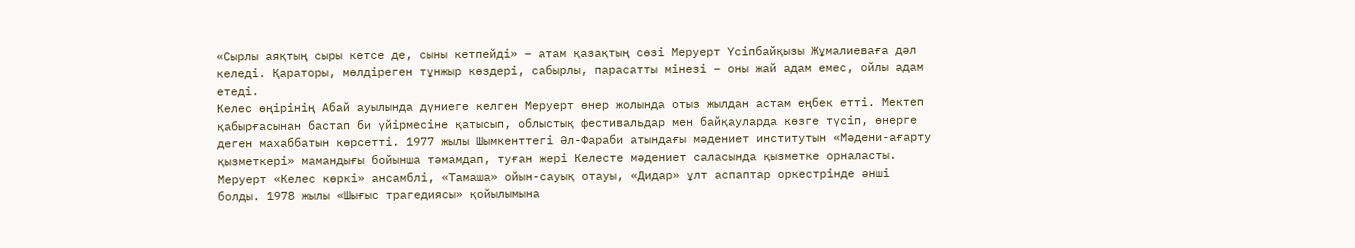«Сырлы аяқтың сыры кетсе де, сыны кетпейді» – атам қазақтың сөзі Меруерт Үсіпбайқызы Жұмалиеваға дәл келеді. Қараторы, мөлдіреген тұнжыр көздері, сабырлы, парасатты мінезі – оны жай адам емес, ойлы адам етеді.
Келес өңірінің Абай ауылында дүниеге келген Меруерт өнер жолында отыз жылдан астам еңбек етті. Мектеп қабырғасынан бастап би үйірмесіне қатысып, облыстық фестивальдар мен байқауларда көзге түсіп, өнерге деген махаббатын көрсетті. 1977 жылы Шымкенттегі Әл-Фараби атындағы мәдениет институтын «Мәдени-ағарту қызметкері» мамандығы бойынша тәмамдап, туған жері Келесте мәдениет саласында қызметке орналасты.
Меруерт «Келес көркі» ансамблі, «Тамаша» ойын-сауық отауы, «Дидар» ұлт аспаптар оркестрінде әнші болды. 1978 жылы «Шығыс трагедиясы» қойылымына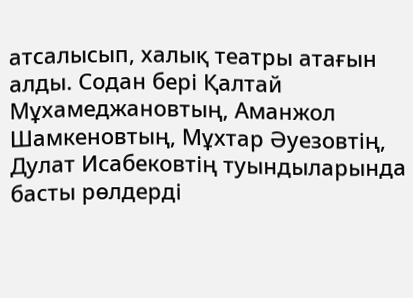атсалысып, халық театры атағын алды. Содан бері Қалтай Мұхамеджановтың, Аманжол Шамкеновтың, Мұхтар Әуезовтің, Дулат Исабековтің туындыларында басты рөлдерді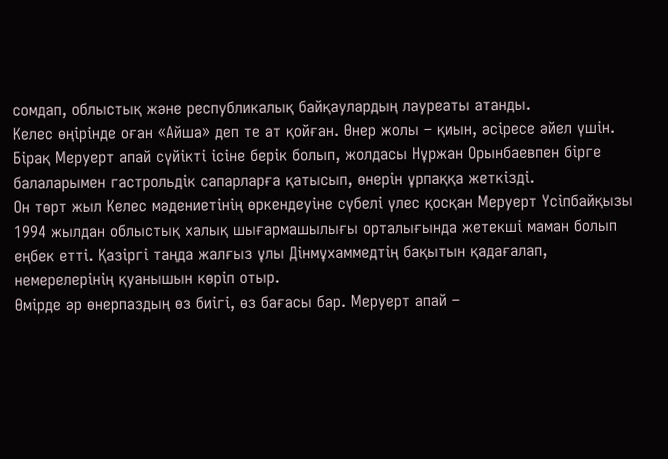сомдап, облыстық және республикалық байқаулардың лауреаты атанды.
Келес өңірінде оған «Айша» деп те ат қойған. Өнер жолы – қиын, әсіресе әйел үшін. Бірақ Меруерт апай сүйікті ісіне берік болып, жолдасы Нұржан Орынбаевпен бірге балаларымен гастрольдік сапарларға қатысып, өнерін ұрпаққа жеткізді.
Он төрт жыл Келес мәдениетінің өркендеуіне сүбелі үлес қосқан Меруерт Үсіпбайқызы 1994 жылдан облыстық халық шығармашылығы орталығында жетекші маман болып еңбек етті. Қазіргі таңда жалғыз ұлы Дінмұхаммедтің бақытын қадағалап, немерелерінің қуанышын көріп отыр.
Өмірде әр өнерпаздың өз биігі, өз бағасы бар. Меруерт апай –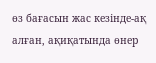өз бағасын жас кезінде-ақ алған, ақиқатында өнер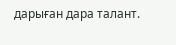дарыған дара талант.